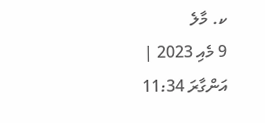ކ. މާލެ
9 މެއި 2023 | އަންގާރަ 11:34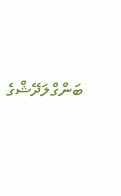ބަންގްލަދޭޝްގެ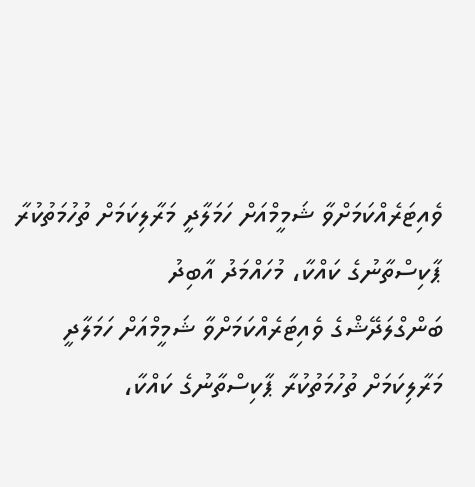ވެއިޓަރެއްކަމަށްވާ ޝަމީމްއަށް ހަމަލާދީ މަރާލިކަމަށް ތުހުމަތުކުރާ ޕާކިސްތާނުގެ ކައްކާ، މުހައްމަދު އާބިދު
ބަންގްލަދޭޝްގެ ވެއިޓަރެއްކަމަށްވާ ޝަމީމްއަށް ހަމަލާދީ މަރާލިކަމަށް ތުހުމަތުކުރާ ޕާކިސްތާނުގެ ކައްކާ،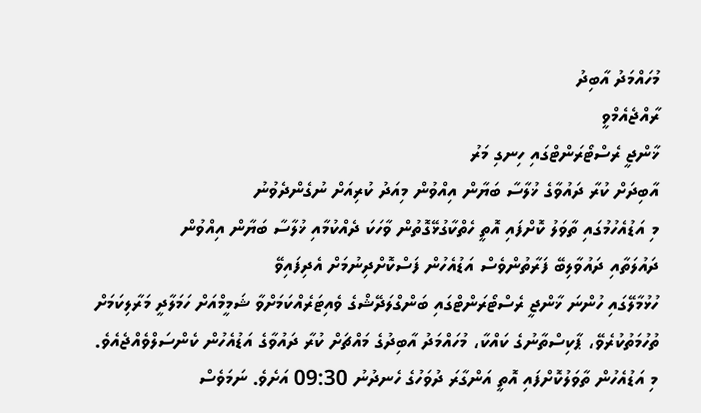މުހައްމަދު އާބިދު
ރާއްޖެއެމްވީ
ޚާންޖީ ރެސްޓޯރަންޓްގައި ހިނގި މަރު
އާބިދަށް ކުރާ ދައުވާގެ ޚުލާސާ ބަޔާން އިއްވުން މިއަދު ކުރިއަށް ނުގެންދެވުނު
މި އަޑުއެހުމުގައި ތާވަލު ކޮށްފައި އޮތީ ހެތްކާގުޅޭގޮތުން ވާހަކަ ދެއްކުމާއި ޚުލާސާ ބަޔާން އިއްވުން
ދައުލަތާއި ދައުވާލިބޭ ފަރާތުންވެސް އަޑުއެހުން ފަސްކޮށްދިނުމަށް އެދިފައިވޭ
ހުޅުމާލޭގައި ހުންނަ ޚާންޖީ ރެސްޓޯރަންޓްގައި ބަންގްލަދޭޝްގެ ވެއިޓަރެއްކަމަށްވާ ޝަމީމްއަށް ހަމަލާދީ މަރާލިކަމަށް ތުހުމަތުކުރެވޭ، ޕާކިސްތާނުގެ ކައްކާ، މުހައްމަދު އާބިދުގެ މައްޗަށް ކުރާ ދައުވާގެ އަޑުއެހުން ކެންސަލްވެއްޖެއެވެ.
މި އަޑުއެހުން ތާވަލުކޮށްފައި އޮތީ އަންގާރަ ދުވަހުގެ ހެނދުނު 09:30 އަށެވެ. ނަމަވެސް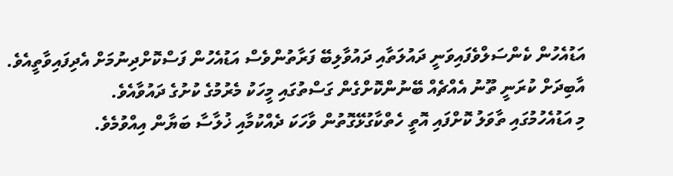އަޑުއެހުން ކެންސަލްވެފައިވަނީ ދައުލަތާއި ދައުވާލިބޭ ފަރާތުންވެސް އަޑުއެހުން ފަސްކޮށްދިނުމަށް އެދިފައިވާތީއެވެ.
އާބިދަށް ކުރަނީ ތޫނު އެއްޗެއް ބޭނުންކޮށްގެން ގަސްތުގައި މީހަކު މެރުމުގެ ކުށުގެ ދައުވާއެވެ.
މި އަޑުއެހުމުގައި ތާވަލު ކޮށްފައި އޮތީ ހެތްކާގުޅޭގޮތުން ވާހަކަ ދެއްކުމާއި ޚުލާސާ ބަޔާން އިއްވުމެވެ.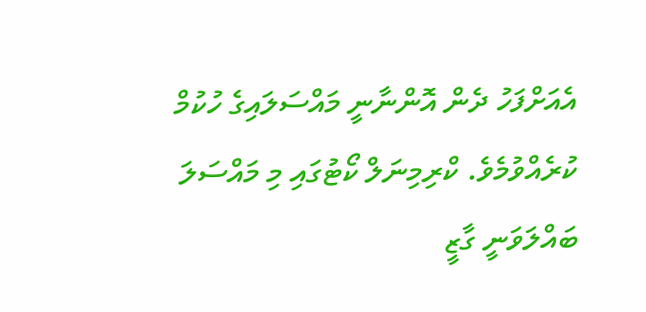އެއަށްފަހު ދެން އޮންނާނީ މައްސަލައިގެ ހުކުމް ކުރެއްވުމެވެ. ކްރިމިނަލް ކޯޓުގައި މި މައްސަލަ ބައްލަވަނީ ގާޒީ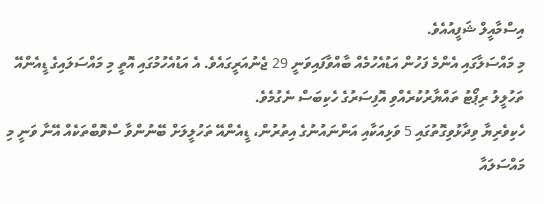އިސްމާއީލް ޝަފީއުއެވެ.
މި މައްސަލާގައި އެންމެ ފަހުން އަޑުއެހުމެއް ބާއްވާފައިވަނީ 29 ޖެނުއަރީގައެވެ. އެ އަޑުއެހުމުގައި އޮތީ މި މައްސަލައިގެ ޑީއެންއޭ ތަހުލީލު ރިޕޯޓު ތައްޔާރުކުރެއްވި އޮފިސަރުގެ ހެކިބަސް ނެގުމެވެ.
ހެކިވެރިޔާ ވިދާޅުވިގޮތުގައި 5 ވަޅިއަކާއި އަންނައުނުގެ އިތުރުން، ޑީއެންއޭ ތަހުލީލަށް ބޭނުންވާ ސްވޮބްތަކެއް އޭނާ ވަނީ މި މައްސަލައާ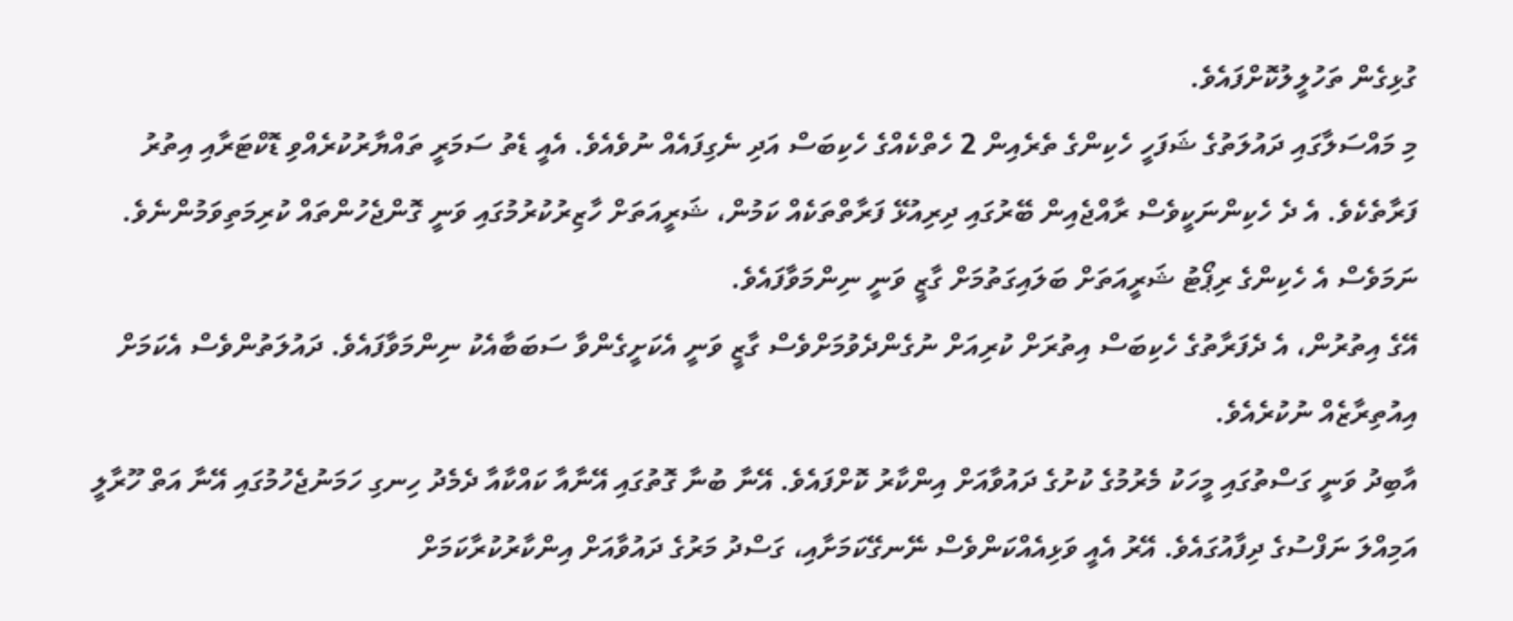ގުޅިގެން ތަހުލީލުކޮށްފައެވެ.
މި މައްސަލާގައި ދައުލަތުގެ ޝަފަހީ ހެކިންގެ ތެރެއިން 2 ހެތްކެއްގެ ހެކިބަސް އަދި ނެގިފައެއް ނުވެއެވެ. އެއީ ޑެތު ސަމަރީ ތައްޔާރުކުރެއްވި ޑޮކްޓަރާއި އިތުރު ފަރާތެކެވެ. އެ ދެ ހެކިންނަކީވެސް ރާއްޖެއިން ބޭރުގައި ދިރިއުޅޭ ފަރާތްތަކެއް ކަމުން، ޝަރީއަތަށް ހާޒިރުކުރުމުގައި ވަނީ ގޮންޖެހުންތައް ކުރިމަތިވަމުންނެވެ. ނަމަވެސް އެ ހެކިންގެ ރިޕޯޓު ޝަރީއަތަށް ބަލައިގަތުމަށް ގާޒީ ވަނީ ނިންމަވާފައެވެ.
އޭގެ އިތުރުން، އެ ދެފަރާތުގެ ހެކިބަސް އިތުރަށް ކުރިއަށް ނުގެންދެވުމަށްވެސް ގާޒީ ވަނީ އެކަށީގެންވާ ސަބަބާއެކު ނިންމަވާފައެވެ. ދައުލަތުންވެސް އެކަމަށް އިއުތިރާޒެއް ނުކުރެއެވެ.
އާބިދު ވަނީ ގަސްތުގައި މީހަކު މެރުމުގެ ކުށުގެ ދައުވާއަށް އިންކާރު ކޮށްފައެވެ. އޭނާ ބުނާ ގޮތުގައި އޭނާއާ ކައްކާއާ ދެމެދު ހިނގި ހަމަނުޖެހުމުގައި އޭނާ އަތް ހޫރާލީ އަމިއްލަ ނަފްސުގެ ދިފާއުގައެވެ. އޭރު އެއީ ވަޅިއެއްކަންވެސް ނޭނގޭކަމަށާއި، ގަސްދު މަރުގެ ދައުވާއަށް އިންކާރުކުރާކަމަށް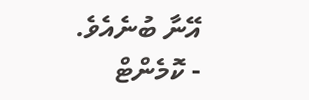އޭނާ ބުނެއެވެ.
- ކޮމެންޓް